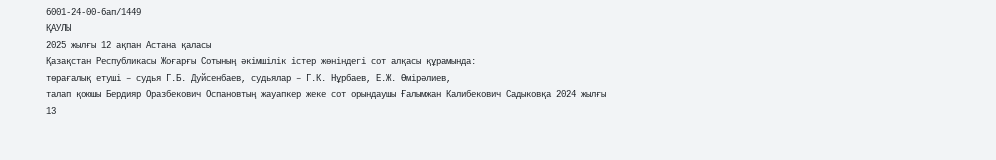6001-24-00-6ап/1449
ҚАУЛЫ
2025 жылғы 12 ақпан Астана қаласы
Қазақстан Республикасы Жоғарғы Сотының әкімшілік істер жөніндегі сот алқасы құрамында:
төрағалық етуші – судья Г.Б. Дуйсенбаев, судьялар – Г.К. Нұрбаев, Е.Ж. Өмірәлиев,
талап қоюшы Бердияр Оразбекович Оспановтың жауапкер жеке сот орындаушы Ғалымжан Калибекович Садыковқа 2024 жылғы 13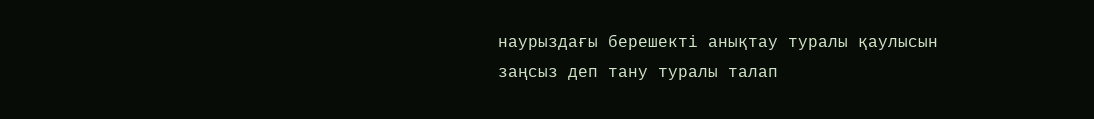наурыздағы берешекті анықтау туралы қаулысын заңсыз деп тану туралы талап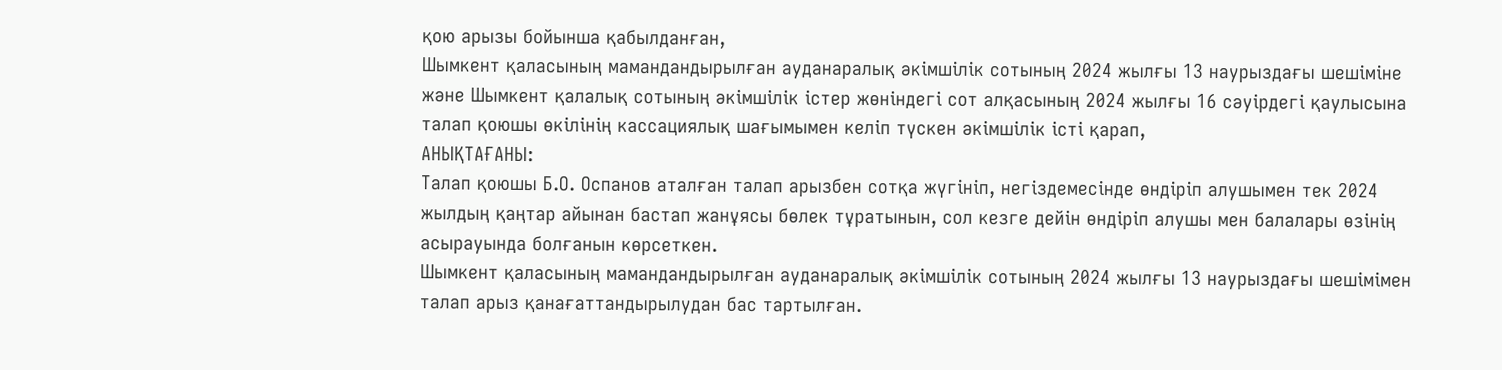қою арызы бойынша қабылданған,
Шымкент қаласының мамандандырылған ауданаралық әкімшілік сотының 2024 жылғы 13 наурыздағы шешіміне және Шымкент қалалық сотының әкімшілік істер жөніндегі сот алқасының 2024 жылғы 16 сәуірдегі қаулысына талап қоюшы өкілінің кассациялық шағымымен келіп түскен әкімшілік істі қарап,
АНЫҚТАҒАНЫ:
Талап қоюшы Б.О. Оспанов аталған талап арызбен сотқа жүгініп, негіздемесінде өндіріп алушымен тек 2024 жылдың қаңтар айынан бастап жанұясы бөлек тұратынын, сол кезге дейін өндіріп алушы мен балалары өзінің асырауында болғанын көрсеткен.
Шымкент қаласының мамандандырылған ауданаралық әкімшілік сотының 2024 жылғы 13 наурыздағы шешімімен талап арыз қанағаттандырылудан бас тартылған.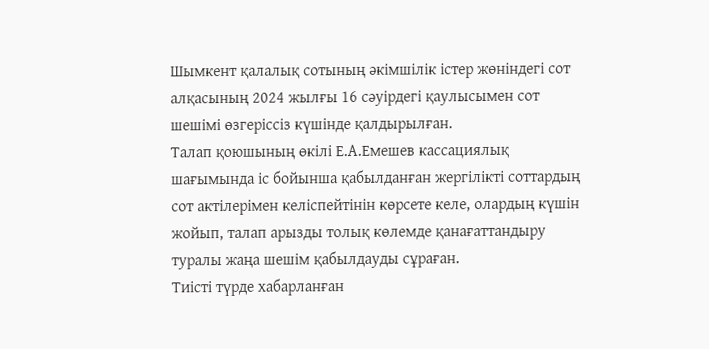Шымкент қалалық сотының әкімшілік істер жөніндегі сот алқасының 2024 жылғы 16 сәуірдегі қаулысымен сот шешімі өзгеріссіз күшінде қалдырылған.
Талап қоюшының өкілі Е.А.Емешев кассациялық шағымында іс бойынша қабылданған жергілікті соттардың сот актілерімен келіспейтінін көрсете келе, олардың күшін жойып, талап арызды толық көлемде қанағаттандыру туралы жаңа шешім қабылдауды сұраған.
Тиісті түрде хабарланған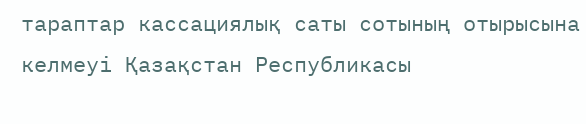тараптар кассациялық саты сотының отырысына келмеуі Қазақстан Республикасы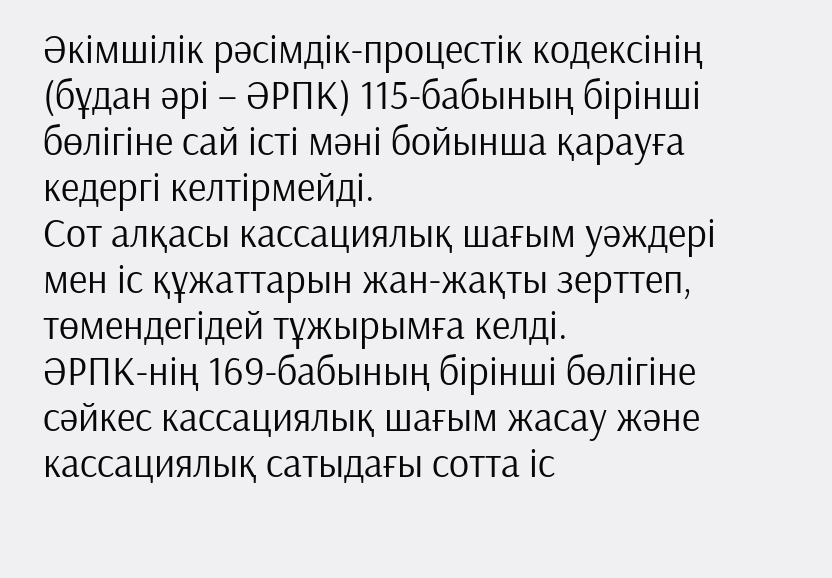Әкімшілік рәсімдік-процестік кодексінің (бұдан әрі – ӘРПК) 115-бабының бірінші бөлігіне сай істі мәні бойынша қарауға кедергі келтірмейді.
Сот алқасы кассациялық шағым уәждері мен іс құжаттарын жан-жақты зерттеп, төмендегідей тұжырымға келді.
ӘРПК-нің 169-бабының бірінші бөлігіне сәйкес кассациялық шағым жасау және кассациялық сатыдағы сотта іс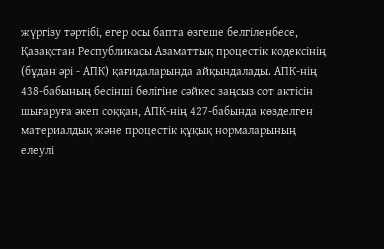жүргізу тәртібі, егер осы бапта өзгеше белгіленбесе, Қазақстан Республикасы Азаматтық процестік кодексінің (бұдан әрі - АПК) қағидаларында айқындалады. АПК-нің 438-бабының бесінші бөлігіне сәйкес заңсыз сот актiсiн шығаруға әкеп соққан, АПК-нің 427-бабында көзделген материалдық және процестік құқық нормаларының елеулi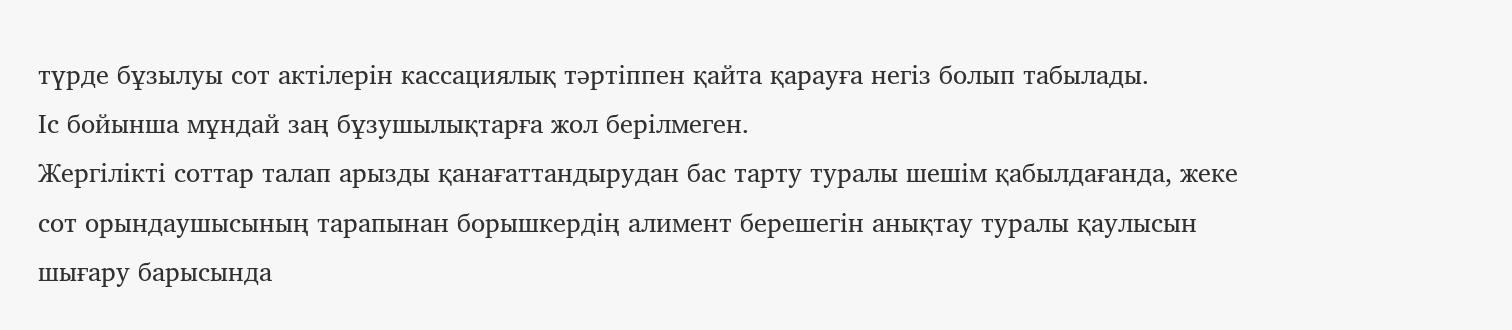түрде бұзылуы сот актілерін кассациялық тәртіппен қайта қарауға негiз болып табылады.
Іс бойынша мұндай заң бұзушылықтарға жол берілмеген.
Жергілікті соттар талап арызды қанағаттандырудан бас тарту туралы шешім қабылдағанда, жеке сот орындаушысының тарапынан борышкердің алимент берешегін анықтау туралы қаулысын шығару барысында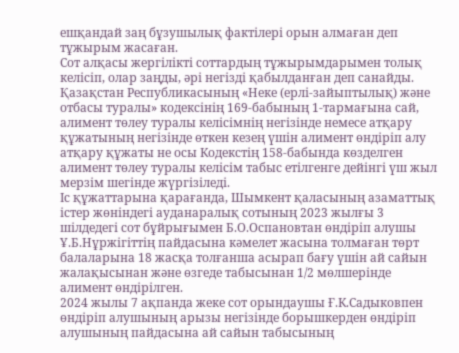ешқандай заң бұзушылық фактілері орын алмаған деп тұжырым жасаған.
Сот алқасы жергілікті соттардың тұжырымдарымен толық келісіп, олар заңды, әрі негізді қабылданған деп санайды.
Қазақстан Республикасының «Неке (ерлі-зайыптылық) және отбасы туралы» кодексінің 169-бабының 1-тармағына сай, алимент төлеу туралы келісімнің негізінде немесе атқару құжатының негізінде өткен кезең үшін алимент өндіріп алу атқару құжаты не осы Кодекстің 158-бабында көзделген алимент төлеу туралы келісім табыс етілгенге дейінгі үш жыл мерзім шегінде жүргізіледі.
Іс құжаттарына қарағанда, Шымкент қаласының азаматтық істер жөніндегі ауданаралық сотының 2023 жылғы 3 шілдедегі сот бұйрығымен Б.О.Оспановтан өндіріп алушы Ұ.Б.Нұржігіттің пайдасына кәмелет жасына толмаған төрт балаларына 18 жасқа толғанша асырап бағу үшін ай сайын жалақысынан және өзгеде табысынан 1/2 мөлшерінде алимент өндірілген.
2024 жылы 7 ақпанда жеке сот орындаушы Ғ.К.Садыковпен өндіріп алушының арызы негізінде борышкерден өндіріп алушының пайдасына ай сайын табысының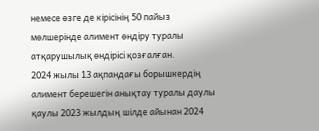немесе өзге де кірісінің 50 пайыз мөлшерінде алимент өндіру туралы атқарушылық өндірісі қозғалған.
2024 жылы 13 ақпандағы борышкердің алимент берешегін анықтау туралы даулы қаулы 2023 жылдың шілде айынан 2024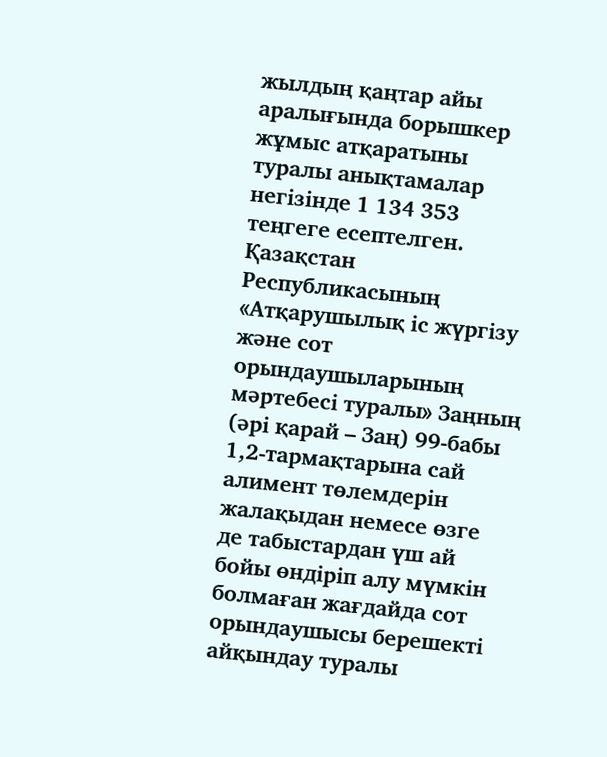жылдың қаңтар айы аралығында борышкер жұмыс атқаратыны туралы анықтамалар негізінде 1 134 353 теңгеге есептелген.
Қазақстан Республикасының «Атқарушылық iс жүргiзу және сот орындаушыларының мәртебесi туралы» Заңның (әрі қарай – Заң) 99-бабы 1,2-тармақтарына сай алимент төлемдерін жалақыдан немесе өзге де табыстардан үш ай бойы өндіріп алу мүмкін болмаған жағдайда сот орындаушысы берешекті айқындау туралы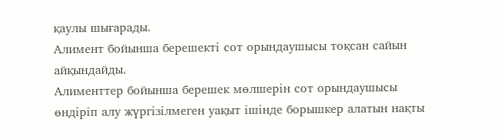қаулы шығарады.
Алимент бойынша берешекті сот орындаушысы тоқсан сайын айқындайды.
Алименттер бойынша берешек мөлшерiн сот орындаушысы өндiрiп алу жүргiзiлмеген уақыт iшiнде борышкер алатын нақты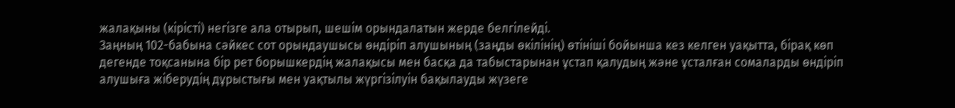жалақыны (кірісті) негiзге ала отырып, шешiм орындалатын жерде белгiлейдi.
Заңның 102-бабына сәйкес сот орындаушысы өндіріп алушының (заңды өкілінің) өтініші бойынша кез келген уақытта, бірақ көп дегенде тоқсанына бір рет борышкердің жалақысы мен басқа да табыстарынан ұстап қалудың және ұсталған сомаларды өндіріп алушыға жіберудің дұрыстығы мен уақтылы жүргізілуін бақылауды жүзеге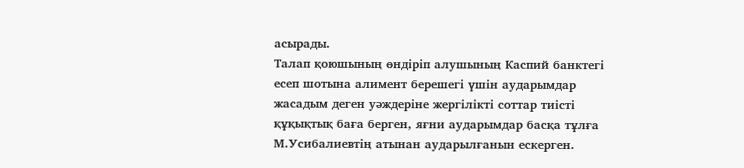асырады.
Талап қоюшының өндіріп алушының Каспий банктегі есеп шотына алимент берешегі үшін аударымдар жасадым деген уәждеріне жергілікті соттар тиісті құқықтық баға берген, яғни аударымдар басқа тұлға М.Усибалиевтің атынан аударылғанын ескерген.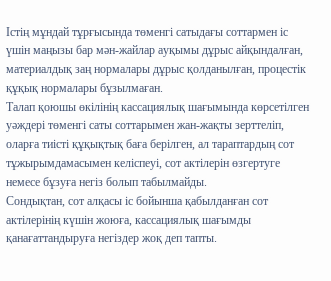Істің мұндай тұрғысында төменгі сатыдағы соттармен іс үшін маңызы бар мән-жайлар ауқымы дұрыс айқындалған, материалдық заң нормалары дұрыс қолданылған, процестік құқық нормалары бұзылмаған.
Талап қоюшы өкілінің кассациялық шағымында көрсетілген уәждері төменгі саты соттарымен жан-жақты зерттеліп, оларға тиісті құқықтық баға берілген, ал тараптардың сот тұжырымдамасымен келіспеуі, сот актілерін өзгертуге немесе бұзуға негіз болып табылмайды.
Сондықтан, сот алқасы іс бойынша қабылданған сот актілерінің күшін жоюға, кассациялық шағымды қанағаттандыруға негіздер жоқ деп тапты.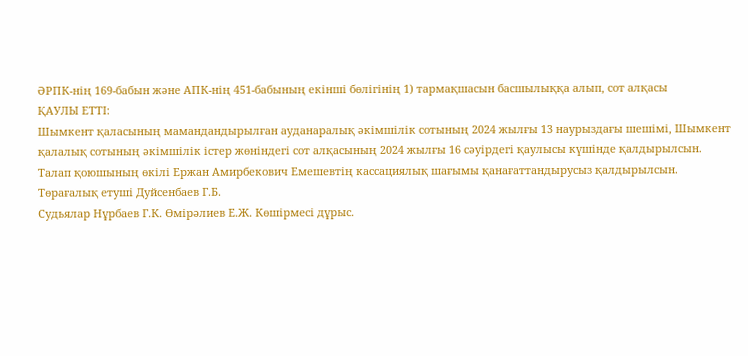ӘРПК-нің 169-бабын және АПК-нің 451-бабының екінші бөлігінің 1) тармақшасын басшылыққа алып, сот алқасы
ҚАУЛЫ ЕТТІ:
Шымкент қаласының мамандандырылған ауданаралық әкімшілік сотының 2024 жылғы 13 наурыздағы шешімі, Шымкент қалалық сотының әкімшілік істер жөніндегі сот алқасының 2024 жылғы 16 сәуірдегі қаулысы күшінде қалдырылсын.
Талап қоюшының өкілі Ержан Амирбекович Емешевтің кассациялық шағымы қанағаттандырусыз қалдырылсын.
Төрағалық етуші Дуйсенбаев Г.Б.
Судьялар Нұрбаев Г.К. Өмірәлиев Е.Ж. Көшірмесі дұрыс.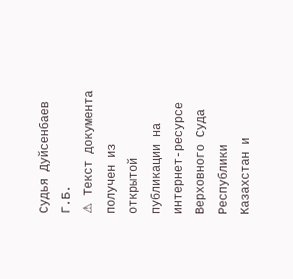Судья Дуйсенбаев Г.Б.
⚠ Текст документа получен из открытой публикации на интернет-ресурсе Верховного Суда Республики Казахстан и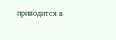приводится в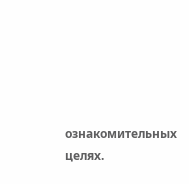ознакомительных целях.